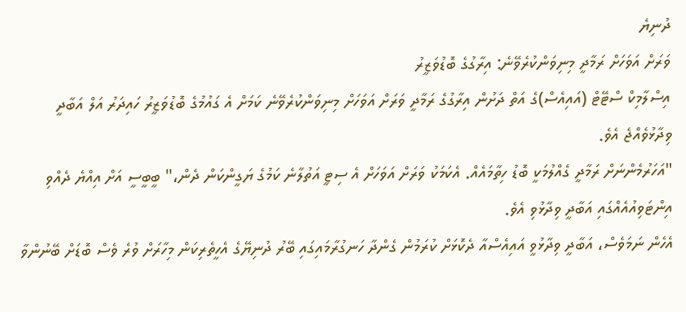ދުނިޔެ
ވަރަށް އަވަހަށް ރަމާދީ މިނިވަންކުރެވޭނެ: އިރާގުގެ ބޮޑުވަޒީރު
އިސްލާމިކް ސްޓޭޓް (އައިއެސް)ގެ އަތް ދަށުން އިރާގުގެ ރަމާދީ ވަރަށް އަވަހަށް މިނިވަންކުރެވޭނެ ކަމަށް އެ ގައުމުގެ ބޮޑުވަޒީރު ހައިދަރު އަލް އަބާދީ ވިދާޅުވެއްޖެ އެވެ.
"އަހަރުމެންނަށް ރަމާދީ ގެއްލުމަކީ ބޮޑު ހިތާމައެއް. އެކަމަކު ވަރަށް އަވަހަށް އެ ސިޓީ އަތުލާނެ ކަމުގެ ޔަގީންކަން ދެން،" ބީބީސީ އަށް އިއްޔެ ދެއްވި އިންޓަވިއުއެއްގައި އަބާދީ ވިދާޅުވި އެވެ.
އެހެން ނަމަވެސް، އަބާދީ ވިދާޅުވީ އައިއެސްއާ ދެކޮޅަށް ކުރަމުން ގެންދާ ހަނގުރާމައިގައި ބޭރު ދުނިޔޭގެ އެހީތެރިކަން މިހާރަށް ވުރެ ވެސް ބޮޑަށް ބޭނުންވާ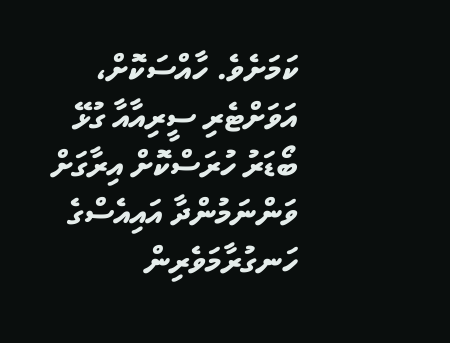ކަމަށެވެ. ހާއްސަކޮށް، އަވަށްޓެރި ސީރިއާއާ ގުޅޭ ބޯޑަރު ހުރަސްކޮށް އިރާގަށް ވަންނަމުންދާ އައިއެސްގެ ހަނގުރާމަވެރިން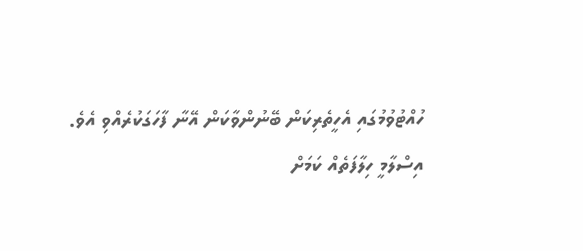ހުއްޓުވުމުގައި އެހީތެރިކަން ބޭނުންވާކަން އޭނާ ފާހަގަކުރެއްވި އެވެ.
އިސްލާމީ ހިލާފަތެއް ކަމަށް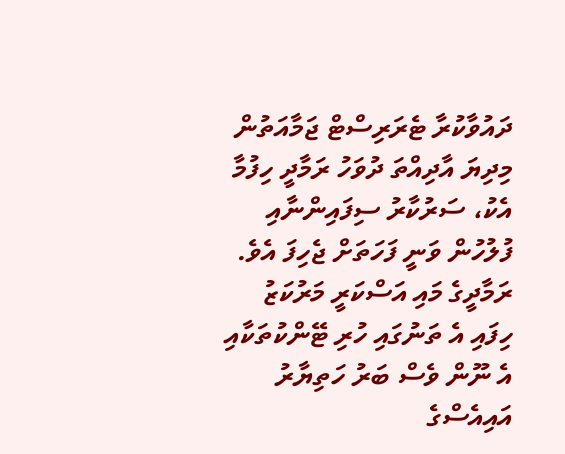ދައުވާކުރާ ޓެރަރިސްޓް ޖަމާއަތުން މިދިޔަ އާދިއްތަ ދުވަހު ރަމާދީ ހިފުމާ އެކު، ސަރުކާރު ސިފައިންނާއި ފުލުހުން ވަނީ ފަހަތަށް ޖެހިފަ އެވެ. ރަމާދީގެ މައި އަސްކަރީ މަރުކަޒު ހިފައި އެ ތަނުގައި ހުރި ޓޭންކުތަކާއި އެ ނޫން ވެސް ބަރު ހަތިޔާރު އައިއެސްގެ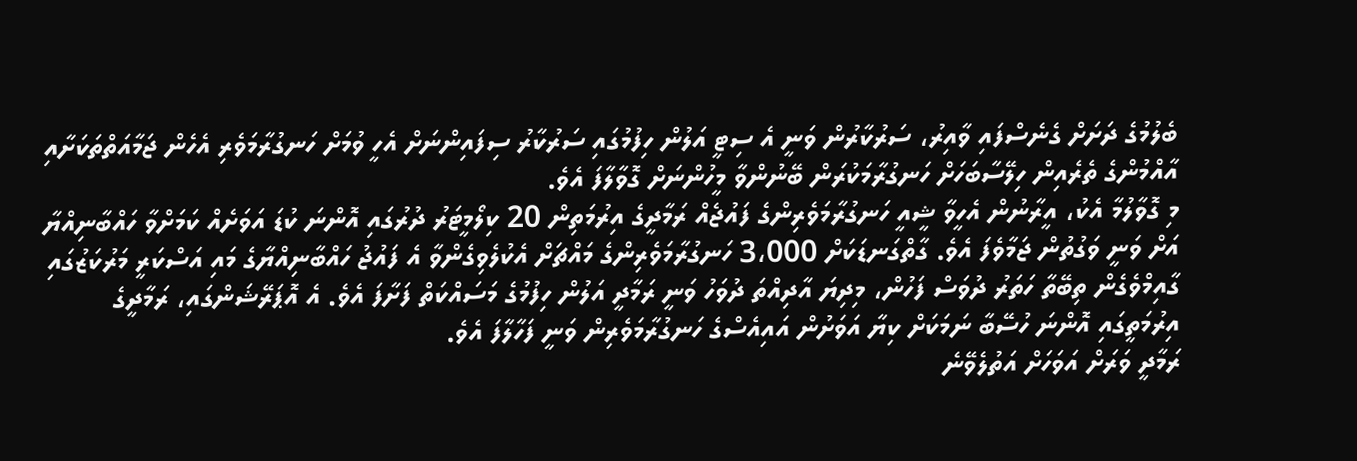ބެލުމުގެ ދަށަށް ގެނެސްފައި ވާއިރު، ސަރުކާރުން ވަނީ އެ ސިޓީ އަލުން ހިފުމުގައި ސަރުކާރު ސިފައިންނަށް އެހީ ވުމަށް ހަނގުރާމަވެރި އެހެން ޖަމާއަތްތަކަށާއި އާއްމުންގެ ތެރެއިން ހިލޭސާބަހަށް ހަނގުރާމަކުރަން ބޭނުންވާ މީހުންނަށް ގޮވާލާފަ އެވެ.
މި ގޮވާލުމާ އެކު، އީރާނުން އެހީވާ ޝީއީ ހަނގުރާމަވެރިންގެ ފައުޖެއް ރަމާދީގެ އިރުމަތިން 20 ކިލޯމީޓަރު ދުރުގައި އޮންނަ ކުޑަ އަވަށެއް ކަމަށްވާ ހައްބާނިއްޔާ އަށް ވަނީ ވަގުތުން ޖަމާވެފަ އެވެ. ގާތްގަނޑަކަށް 3،000 ހަނގުރާމަވެރިންގެ މައްޗަށް އެކުލެވިގެންވާ އެ ފައުޖު ހައްބާނިއްޔާގެ މައި އަސްކަރީ މަރުކަޒުގައި ގާއިމްވެގެން ތިބޭތާ ހަތަރު ދުވަސް ފަހުން، މިދިޔަ އާދިއްތަ ދުވަހު ވަނީ ރަމާދީ އަލުން ހިފުމުގެ މަސައްކަތް ފަށާފަ އެވެ. އެ އޮޕަރޭޝަންގައި، ރަމާދީގެ އިރުމަތީގައި އޮންނަ ހުސޭބާ ނަމަކަށް ކިޔާ އަވަށުން އައިއެސްގެ ހަނގުރާމަވެރިން ވަނީ ފަހާލާފަ އެވެ.
ރަމާދީ ވަރަށް އަވަހަށް އަތުލެވޭނެ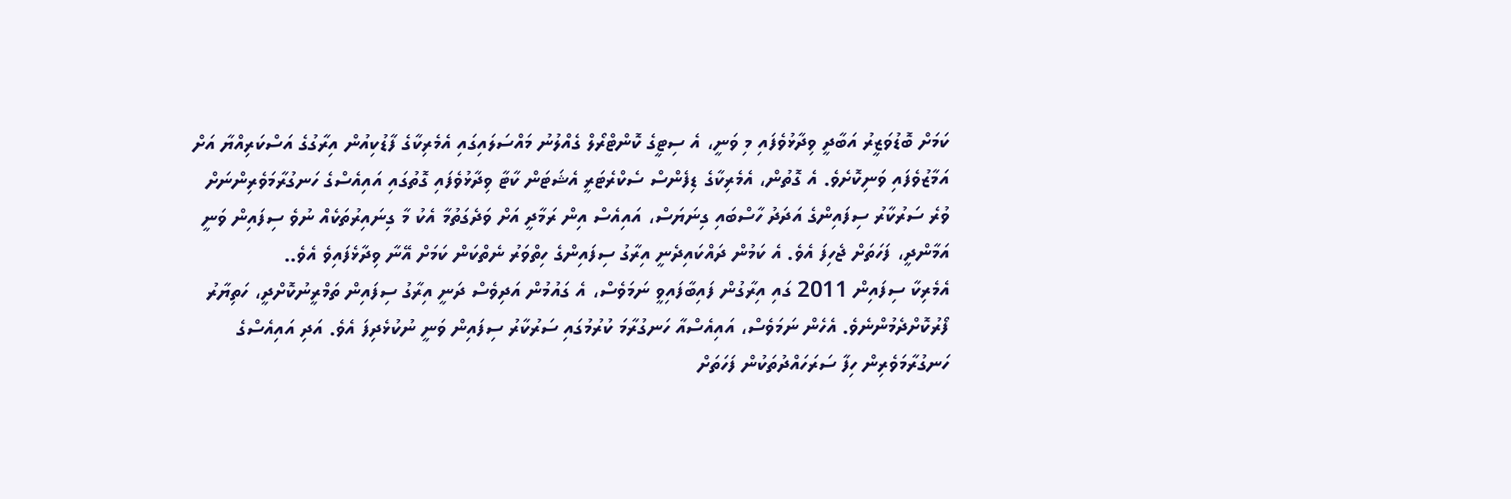ކަމަށް ބޮޑުވަޒީރު އަބާދީ ވިދާޅުވެފައި މި ވަނީ، އެ ސިޓީގެ ކޮންޓްރޯލް ގެއްލުނު މައްސަލައިގައި އެމެރިކާގެ ފާޑުކިއުން އިރާގުގެ އަސްކަރިއްޔާ އަށް އަމާޒުވެފައި ވަނިކޮށެވެ. އެ ގޮތުން، އެމެރިކާގެ ޑިފެންސް ސެކްރެޓަރީ އެޝަޓަން ކާޓާ ވިދާޅުވެފައި ގޮތުގައި އައިއެސްގެ ހަނގުރާމަވެރިންނަށް ވުރެ ސަރުކާރު ސިފައިންގެ އަދަދު ހާސްބައި ގިނަޔަސް، އައިއެސް އިން ރަމާދީ އަށް ވަދެގަތުމާ އެކު މާ ގިނައިރުތަކެއް ނުވެ ސިފައިން ވަނީ އަމާންދީ، ފަހަތަށް ޖެހިފަ އެވެ. އެ ކަމުން ދައްކައިދެނީ އިރާގު ސިފައިންގެ ހިތްވަރު ނެތްކަން ކަމަށް އޭނާ ވިދާޅެފައިވެ އެވެ..
އެމެރިކާ ސިފައިން 2011 ގައި އިރާގުން ފައިބާފައިވީ ނަމަވެސް، އެ ގައުމުން އަދިވެސް ދަނީ އިރާގު ސިފައިން ތަމްރީނުކޮށްދީ، ހަތިޔާރު ފޯރުކޮށްދެމުންނެވެ. އެހެން ނަމަވެސް، އައިއެސްއާ ހަނގުރާމަ ކުރުމުގައި ސަރުކާރު ސިފައިން ވަނީ ނުކުޅެދިފަ އެވެ. އަދި އައިއެސްގެ ހަނގުރާމަވެރިން ހިފާ ސަރަހައްދުތަކުން ފަހަތަށް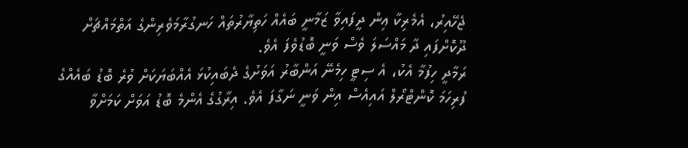ޖެހޭއިރު، އެމެރިކާ ޢިން ދީފައިވާ ޒަމާނީ ބައެއް ހަތިޔާރުތައް ހަނގުރާމަވެރިންގެ އަތްމައްޗަށް ދޫކޮށްފައި ދާ މައްސަލަ ވެސް ވަނީ ބޮޑުވެފަ އެވެ.
ރަމާދީ ހިފުމާ އެކު، އެ ސިޓީ ހިމެނޭ އަންބާރު އަވަށުގެ ދެބައިކުޅަ އެއްބަޔަކަށް ވުރެ ބޮޑު ބައެއްގެ ފުރިހަމަ ކޮންޓްރޯލް އައިއެސް އިން ވަނީ ނަގާފަ އެވެ. އިރާގުގެ އެންމެ ބޮޑު އަވަށް ކަމަށްވާ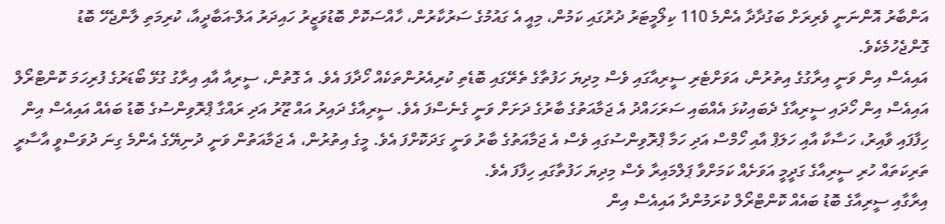އަންބާރު އޮންނަނީ ވެރިރަށް ބަގުދާދާ އެންމެ 110 ކިލޯމީޓަރު ދުރުގައި ކަމުން، މިއީ އެ ގައުމުގެ ސަރުކާރުން، ހާއްސަކޮށް ބޮޑުވަޒީރު ހައިދަރު އަލް-އަބާދީއާ، ކުރިމަތި ލާންޖެހޭ ބޮޑު ގޮންޖެހުމެކެވެ.
އައިއެސް އިން ވަނީ އިރާގުގެ އިތުރުން، އަވަށްޓެރި ސީރިއާގައި ވެސް މިދިޔަ ހަފުތާގެ ތެރޭގައި ބޮޑެތި ކުރިއެރުންތަކެއް ހޯދާފަ އެވެ. އެ ގޮތުން، ސީރިއާ އާއި އިރާގު ގުޅޭ ބޯޑަރުގެ ފުރިހަމަ ކޮންޓްރޯލް އައިއެސް އިން ހޯދައި ސީރިއާގެ ދެބައިކުޅަ އެއްބައި ސަރަހައްދު އެ ޖަމާއަތުގެ ބާރުގެ ދަށަށް ވަނީ ގެނެސްފަ އެވެ. ސީރިއާގެ ދައިރު އައް ޒޫރު އަދި ރައްގާ ޕްރޮވިންސުގެ ބޮޑު ބައެއް އައިއެސް އިން ހިފާފައި ވާއިރު، ހަސާކާ އާއި ހަލަޕް އާއި ހޯމްސް އަދި ހަމާ ޕްރޮވިންސުގައި ވެސް އެ ޖަމާއަތުގެ ބާރު ވަނީ ގަދަކޮށްފަ އެވެ. މީގެ އިތުރުން، އެ ޖަމާއަތުން ވަނީ ދުނިޔޭގެ އެންމެ ގިނަ ދުވަސްވީ އާސާރީ ތަރިކަތައް ހުރި ސީރިއާގެ ގަދީމީ އަވަށެއް ކަމަށްވާ ޕަލްމައިރާ ވެސް މިދިޔަ ހަފުތާގައި ހިފާފަ އެވެ.
އިރާގާއި ސީރިއާގެ ބޮޑު ބައެއް ކޮންޓްރޯލް ކުރަމުންދާ އައިއެސް އިން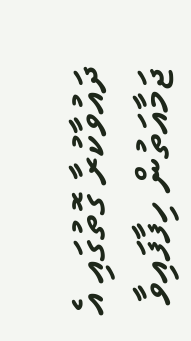ދައުވާކުރާ ގޮތުގައި އެ ޖަމާއަތުން ހިފާފައިވާ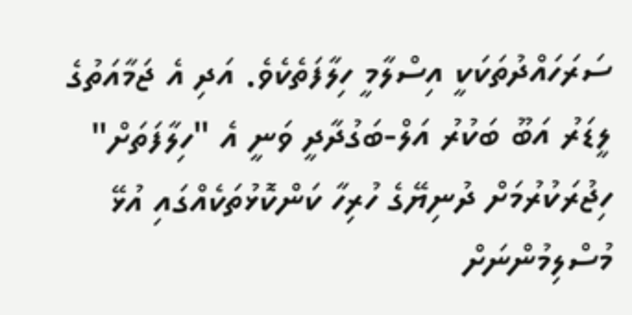ސަރަހައްދުތަކަކީ އިސްލާމީ ހިލާފަތެކެވެ. އަދި އެ ޖަމާއަތުގެ ލީޑަރު އަބޫ ބަކުރު އަލް-ބަގުދާދީ ވަނީ އެ "ހިލާފަތަށް" ހިޖުރަކުރުމަށް ދުނިޔޭގެ ހުރިހާ ކަންކޮޅުތަކެއްގައި އުޅޭ މުސްލިމުންނަށް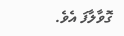ގޮވާލާފަ އެވެ.